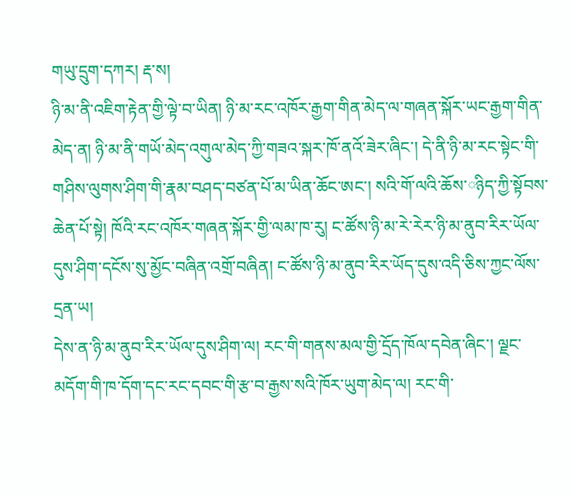གཡུ་དྲུག་དཀར། རྡ་ས།
ཉི་མ་ནི་འཇིག་རྟེན་གྱི་ལྟེ་བ་ཡིན། ཉི་མ་རང་འཁོར་རྒྱག་གིན་མེད་ལ་གཞན་སྐོར་ཡང་རྒྱག་གིན་མེད་ན། ཉི་མ་ནི་གཡོ་མེད་འགུལ་མེད་ཀྱི་གཟའ་སྐར་ཁོ་ནའོ་ཟེར་ཞིང་། དེ་ནི་ཉི་མ་རང་སྟེང་གི་གཤིས་ལུགས་ཤིག་གི་རྣམ་བཤད་བཙན་པོ་མ་ཡིན་ཆོང་ཨང་། སའི་གོ་ལའི་ཆོས་◌ཉིད་ཀྱི་སྟོབས་ཆེན་པོ་སྟེ། ཁོའི་རང་འཁོར་གཞན་སྐོར་གྱི་ལམ་ཁ་རུ། ང་ཚོས་ཉི་མ་རེ་རེར་ཉི་མ་ནུབ་རིར་ཡོལ་དུས་ཤིག་དངོས་སུ་མྱོང་བཞིན་འགྲོ་བཞིན། ང་ཚོས་ཉི་མ་ནུབ་རིར་ཡོད་དུས་འདི་ཅིས་ཀྱང་ལོས་དྲན་ཡ།
དེས་ན་ཉི་མ་ནུབ་རིར་ཡོལ་དུས་ཤིག་ལ། རང་གི་གནས་མལ་གྱི་དྲོད་ཁོལ་དབེན་ཞིང་། ལྗང་མདོག་གི་ཁ་དོག་དང་རང་དབང་གི་རྩ་བ་རྒྱས་སའི་ཁོར་ཡུག་མེད་ལ། རང་གི་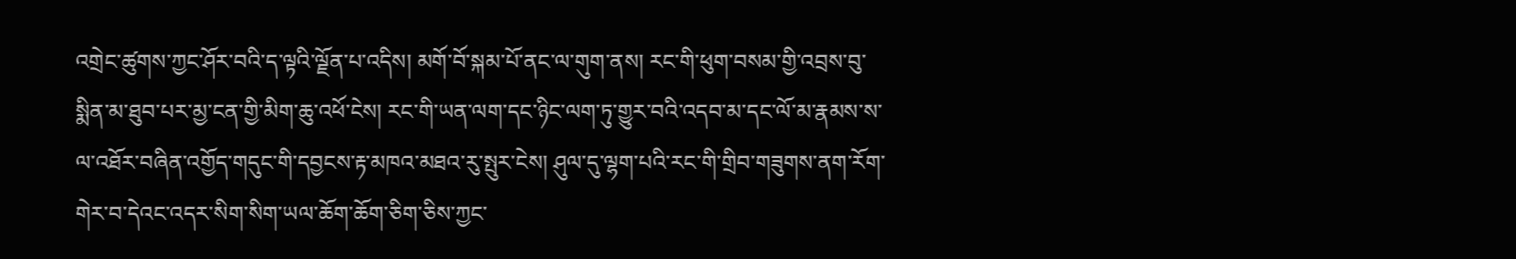འགྲེང་ཚུགས་ཀྱང་ཤོར་བའི་ད་ལྟའི་ལྗོན་པ་འདིས། མགོ་བོ་སྐམ་པོ་ནང་ལ་གུག་ནས། རང་གི་ཕུག་བསམ་གྱི་འབྲས་བུ་སྨིན་མ་ཐུབ་པར་མྱ་ངན་གྱི་མིག་ཆུ་འཕོ་ངེས། རང་གི་ཡན་ལག་དང་ཉིང་ལག་ཏུ་གྱུར་བའི་འདབ་མ་དང་ལོ་མ་རྣམས་ས་ལ་འཐོར་བཞིན་འགྱོད་གདུང་གི་དབྱངས་རྟ་མཁའ་མཐའ་རུ་སྤུར་ངེས། ཤུལ་དུ་ལྷག་པའི་རང་གི་གྲིབ་གཟུགས་ནག་རོག་གེར་བ་དེའང་འདར་སིག་སིག་ཡལ་ཆོག་ཆོག་ཅིག་ཅིས་ཀྱང་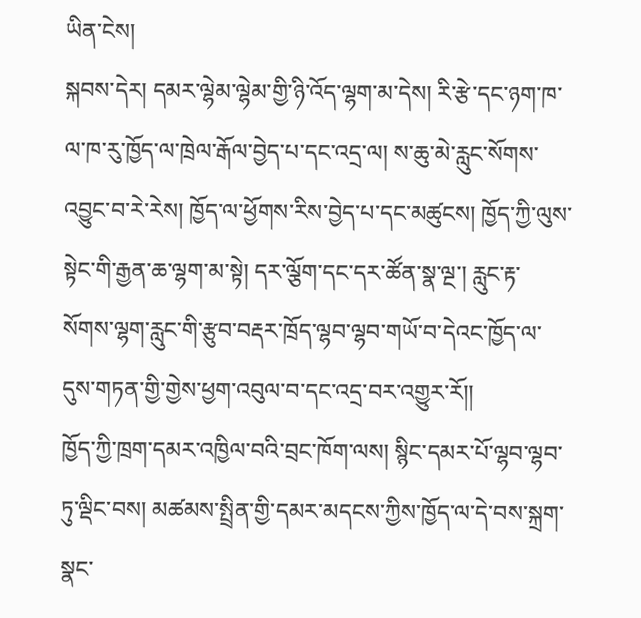ཡིན་ངེས།
སྐབས་དེར། དམར་ལྷེམ་ལྷེམ་གྱི་ཉི་འོད་ལྷག་མ་དེས། རི་རྩེ་དང་ཉག་ཁ་ལ་ཁ་རུ་ཁྱོད་ལ་ཁྲེལ་རྒོལ་བྱེད་པ་དང་འདྲ་ལ། ས་ཆུ་མེ་རླུང་སོགས་འབྱུང་བ་རེ་རེས། ཁྱོད་ལ་ཕྱོགས་རིས་བྱེད་པ་དང་མཚུངས། ཁྱོད་ཀྱི་ལུས་སྟེང་གི་རྒྱན་ཆ་ལྷག་མ་སྟེ། དར་ལྕོག་དང་དར་ཚོན་སྣ་ལྔ་། རླུང་རྟ་སོགས་ལྷག་རླུང་གི་རྩུབ་བརྡར་ཁྲོད་ལྷབ་ལྷབ་གཡོ་བ་དེའང་ཁྱོད་ལ་དུས་གཏན་གྱི་གྱེས་ཕྱག་འབུལ་བ་དང་འདྲ་བར་འགྱུར་རོ།།
ཁྱོད་ཀྱི་ཁྲག་དམར་འཁྱིལ་བའི་བྲང་ཁོག་ལས། སྙིང་དམར་པོ་ལྷབ་ལྷབ་ཏུ་ལྡིང་བས། མཚམས་སྤྲིན་གྱི་དམར་མདངས་ཀྱིས་ཁྱོད་ལ་དེ་བས་སྐྲག་སྣང་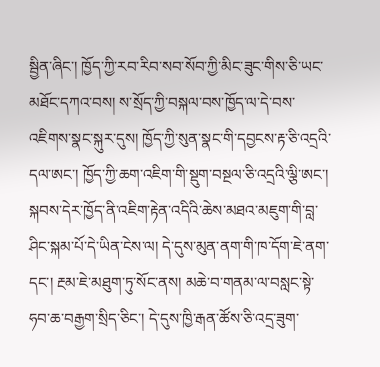སྦྱིན་ཞིང་། ཁྱོད་ཀྱི་རབ་རིབ་སབ་སོབ་ཀྱི་མིང་ཟུང་གིས་ཅི་ཡང་མཐོང་དཀའ་བས། ས་སྲོད་ཀྱི་བསྐལ་བས་ཁྱོད་ལ་དེ་བས་འཇིགས་སྣང་སྐུར་དུས། ཁྱོད་ཀྱི་སུན་སྣང་གི་དབྱངས་རྟ་ཅི་འདྲའི་དལ་ཨང་། ཁྱོད་ཀྱི་ཆག་འཇིག་གི་སྡུག་བསྔལ་ཅི་འདྲའི་ལྕི་ཨང་།
སྐབས་དེར་ཁྱོད་ནི་འཇིག་རྟེན་འདིའི་ཆེས་མཐའ་མཇུག་གི་བླ་ཤིང་སྐམ་པོ་དེ་ཡིན་ངེས་ལ། དེ་དུས་མུན་ནག་གི་ཁ་དོག་ཇེ་ནག་དང་། རྔམ་ཇེ་མཐུག་ཏུ་སོང་ནས། མཆེ་བ་གནམ་ལ་བསླང་སྟེ་ཧབ་ཆ་བརྒྱག་སྲིད་ཅིང་། དེ་དུས་ཁྱི་རྒན་ཚོས་ཅི་འདྲ་ཟུག་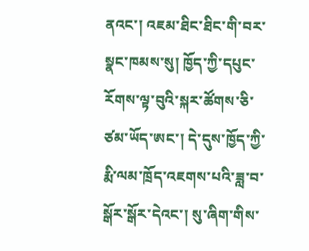ནའང་། འཇམ་ཐིང་ཐིང་གི་བར་སྣང་ཁམས་སུ། ཁྱོད་ཀྱི་དཔུང་རོགས་ལྟ་བུའི་སྐར་ཚོགས་ཅི་ཙམ་ཡོད་ཨང་། དེ་དུས་ཁྱོད་ཀྱི་རྨི་ལམ་ཁྲོད་འཇགས་པའི་ཟླ་བ་སྒོར་སྒོར་དེའང་། སུ་ཞིག་གིས་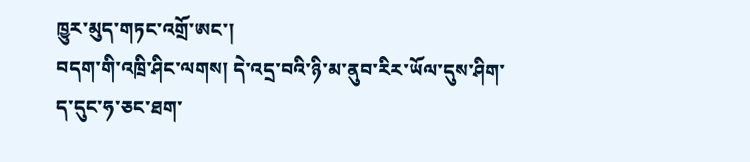ཁྱུར་མུད་གཏང་འགྲོ་ཨང་།
བདག་གི་འཁྲི་ཤིང་ལགས། དེ་འདྲ་བའི་ཉི་མ་ནུབ་རིར་ཡོལ་དུས་ཤིག་ད་དུང་ཧ་ཅང་ཐག་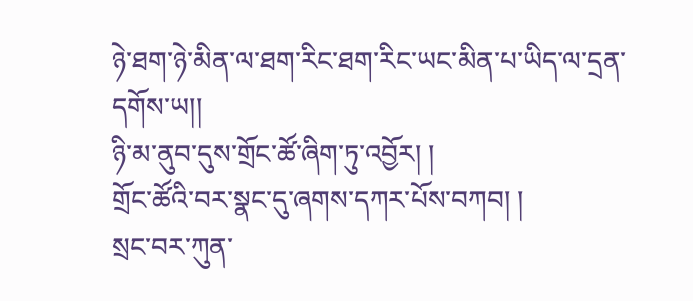ཉེ་ཐག་ཉེ་མིན་ལ་ཐག་རིང་ཐག་རིང་ཡང་མིན་པ་ཡིད་ལ་དྲན་དགོས་ཡ།།
ཉི་མ་ནུབ་དུས་གྲོང་ཚོ་ཞིག་ཏུ་འབྱོར། །
གྲོང་ཚོའི་བར་སྣང་དུ་ཞགས་དཀར་པོས་བཀབ། །
སྲང་བར་ཀུན་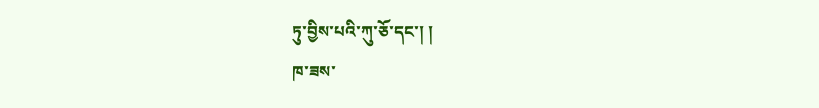ཏུ་བྱིས་པའི་ཀུ་ཅོ་དང་། །
ཁ་ཟས་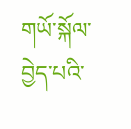གཡོ་སྐོལ་བྱེད་པའི་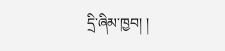དྲི་ཞིམ་ཁྱབ། །